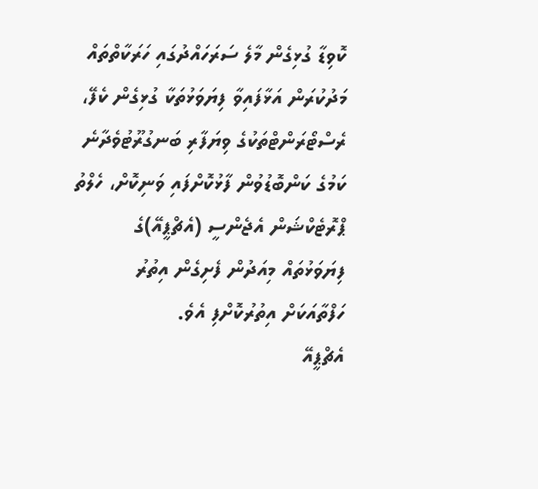ކޮވިޑާ ގުޅިގެން މާލެ ސަރަހައްދުގައި ހަރަކާތްތައް މަދުކުރަން އަޅާފައިވާ ފިޔަވަޅުތަކާ ގުޅިގެން ކެފޭ، ރެސްޓޯރަންޓްތަކުގެ ވިޔަފާރި ބަނގުރޫޓުވެދާނެ ކަމުގެ ކަންބޮޑުވުން ފާޅުކޮށްފައި ވަނިކޮށް، ހެލްތު ޕްރޮޓެކްޝަން އެޖެންސީ (އެޗްޕީއޭ)ގެ ފިޔަވަޅުތައް މިއަދުން ފެށިގެން އިތުރު ހަފްތާއަކަށް އިތުރުކޮށްފި އެވެ.
އެޗްޕީއޭ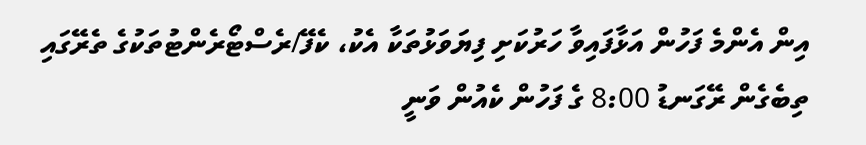އިން އެންމެ ފަހުން އަޅާފައިވާ ހަރުކަށި ފިޔަވަޅުތަކާ އެކު، ކެފޭ/ރެސްޓޯރެންޓުތަކުގެ ތެރޭގައި ތިބެގެން ރޭގަނޑު 8:00 ގެ ފަހުން ކެއުން ވަނީ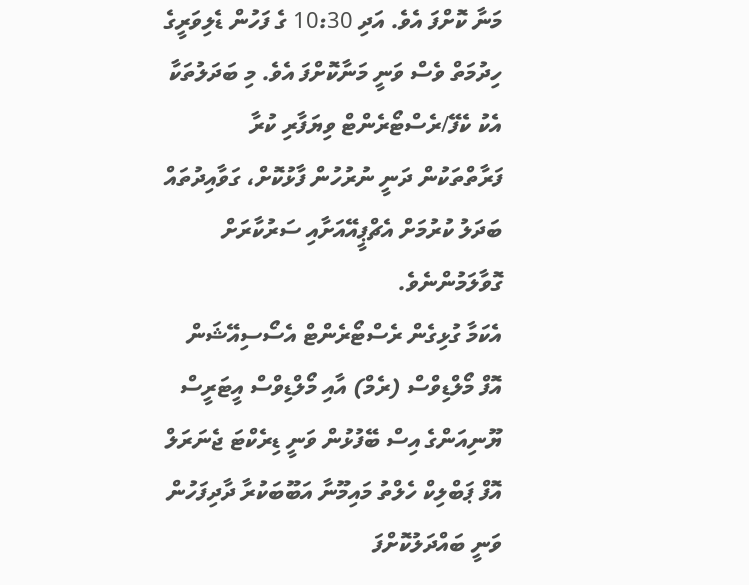މަނާ ކޮށްފަ އެވެ. އަދި 10:30 ގެ ފަހުން ޑެލިވަރީގެ ހިދުމަތް ވެސް ވަނީ މަނާކޮށްފަ އެވެ. މި ބަދަލުތަކާ އެކު ކެފޭ/ރެސްޓޯރެންޓް ވިޔަފާރި ކުރާ ފަރާތްތަކުން ދަނީ ނުރުހުން ފާޅުކޮށް، ގަވާއިދުތައް ބަދަލު ކުރުމަށް އެޗްޕީއޭއަށާއި ސަރުކާރަށް ގޮވާލަމުންނެވެ.
އެކަމާ ގުޅިގެން ރެސްޓޯރެންޓް އެސޯސިއޭޝަން އޮފް މޯލްޑިވްސް (ރެމް) އާއި މޯލްޑިވްސް އީޓަރީސް ޔޫނިއަންގެ އިސް ބޭފުޅުން ވަނީ ޑިރެކްޓަ ޖެނަރަލް އޮފް ޕަބްލިކް ހެލްތު މައިމޫނާ އަބޫބަކުރާ ދާދިފަހުން ވަނީ ބައްދަލުކޮށްފަ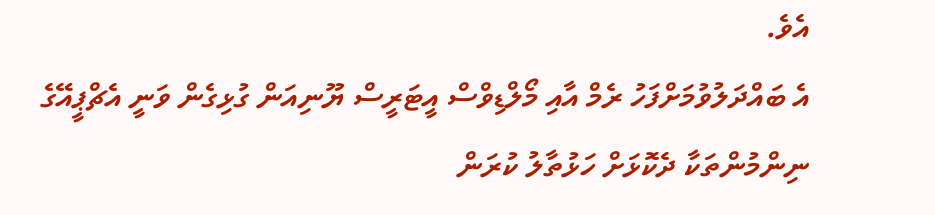އެވެ.
އެ ބައްދަލުވުމަށްފަހު ރެމް އާއި މޯލްޑިވްސް އީޓަރީސް ޔޫނިއަން ގުޅިގެން ވަނީ އެޗްޕީއޭގެ ނިންމުންތަކާ ދެކޮޅަށް ހަޅުތާލު ކުރަން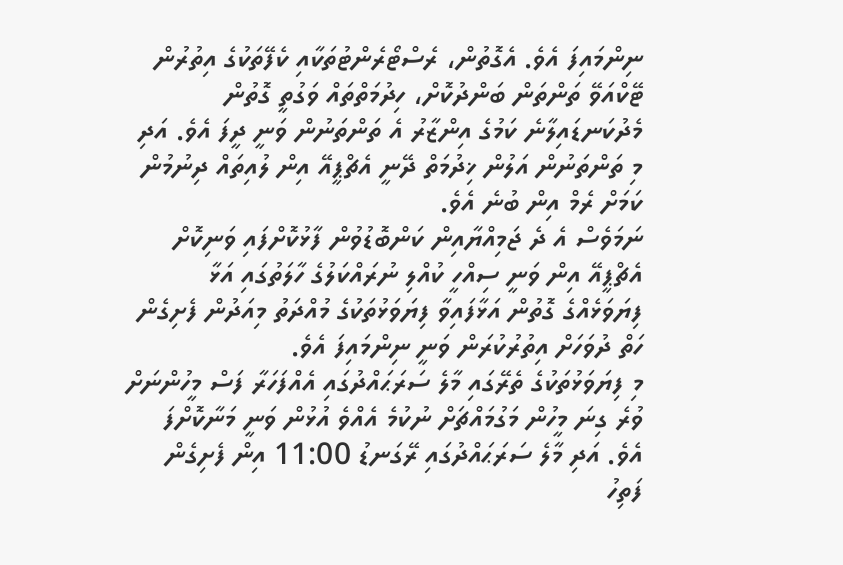ނިންމައިފަ އެވެ. އެގޮތުން، ރެސްޓޯރެންޓުތަކާއި ކެފޭތަކުގެ އިތުރުން ޓޭކްއަވޭ ތަންތަން ބަންދުކޮށް، ހިދުމަތްތައް ވަގުތީ ގޮތުން މެދުކަނޑައިލާނެ ކަމުގެ އިންޒާރު އެ ތަންތަނުން ވަނީ ދީފަ އެވެ. އަދި މި ތަންތަނުން އަލުން ޚިދުމަތް ދޭނީ އެޗްޕީއޭ އިން ލުއިތައް ދިނުމުން ކަމަށް ރެމް އިން ބުނެ އެވެ.
ނަމަވެސް އެ ދެ ޖަމިއްޔާއިން ކަންބޮޑުވުން ފާޅުކޮށްފައި ވަނިކޮށް އެޗްޕީއޭ އިން ވަނީ ސިއްހީ ކުއްލި ނުރައްކަލުގެ ހާލަތުގައި އަޅާ ފިޔަވަޅެއްގެ ގޮތުން އަޅާފައިވާ ފިޔަވަޅުތަކުގެ މުއްދަތު މިއަދުން ފެށިގެން ހަތް ދުވަހަށް އިތުރުކުރަން ވަނީ ނިންމައިފަ އެވެ.
މި ފިޔަވަޅުތަކުގެ ތެރޭގައި މާލެ ސަރަޙައްދުގައި އެއްފަހަރާ ފަސް މީހުންނަށް ވުރެ ގިނަ މީހުން މަގުމައްޗަށް ނުކުމެ އެއްވެ އުޅުން ވަނީ މަނާކޮށްފަ އެވެ. އަދި މާލެ ސަރަޙައްދުގައި ރޭގަނޑު 11:00 އިން ފެށިގެން ފަތިހު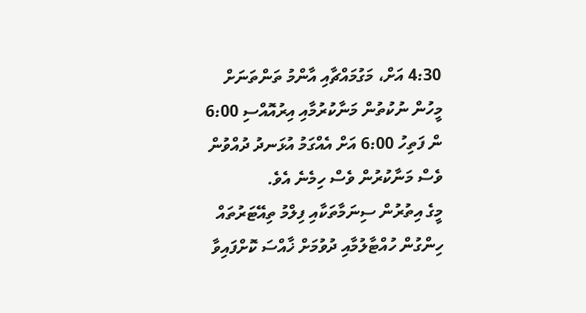4:30 އަށް، މަގުމައްޗާއި އާންމު ތަންތަނަށް މީހުން ނުކުތުން މަނާކުރުމާއި އިރުއޮއްސި 6:00 ން ފަތިހު 6:00 އަށް އެއްގަމު އުޅަނދު ދުއްވުން ވެސް މަނާކުރުން ވެސް ހިމެނެ އެވެ.
މީގެ އިތުރުން ސިނަމާތަކާއި ފިލްމު ތިއޭޓަރުތައް ހިންގުން ހުއްޓާލުމާއި ދުވުމަށް ޚާއްސަ ކޮށްފައިވާ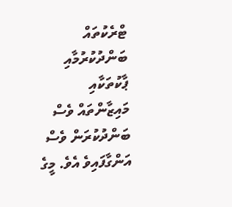ޓްރެކުތައް ބަންދުކުރުމާއި ޕާކުތަކާއި މައިޒާންތައް ވެސް ބަންދުކުރަން ވެސް އަންގާފައިވެ އެވެ. މީގެ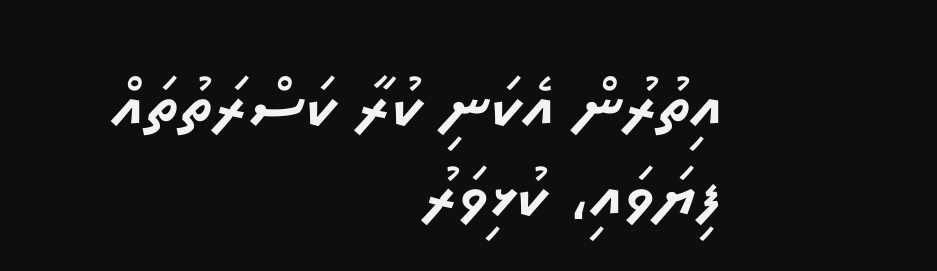އިތުރުން އެކަނި ކުރާ ކަސްރަތުތައް ފިޔަވައި، ކުޅިވަރު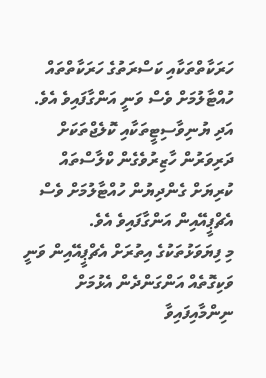ހަރަކާތްތަކާއި ކަސްރަތުގެ ހަރަކާތްތައް ހުއްޓާލުމަށް ވެސް ވަނީ އަންގާފައިވެ އެވެ. އަދި ޔުނިވާސިޓީތަކާއި ކޮލެޖްތަކަށް ދަރިވަރުން ހާޒިރުވެގެން ކްލާސްތައް ކުރިޔަށް ގެންދިޔުން ހުއްޓާލުމަށް ވެސް އެޗްޕީއޭއިން އަންގާފައިވެ އެވެ.
މި ފިޔަވަޅުތަކުގެ އިތުރަށް އެޗްޕީއޭއިން ވަނީ ވަކިގޮތެއް އަންގަންދެން އެޅުމަށް ނިންމާއިފައިވާ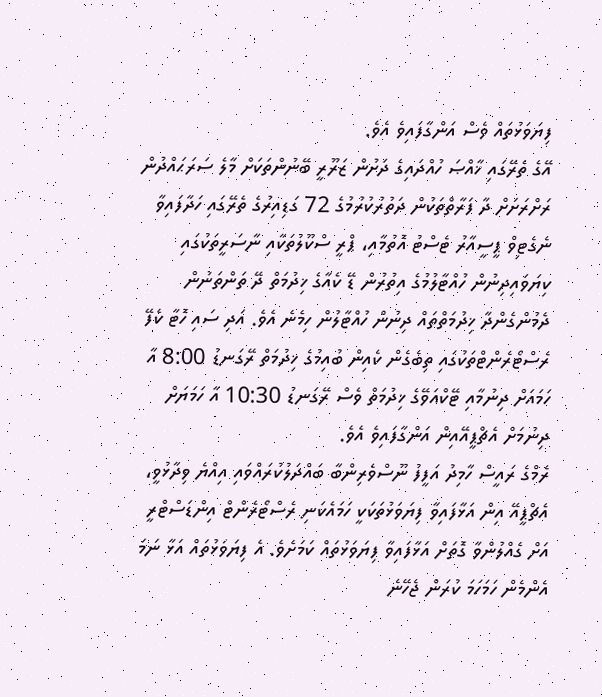ފިޔަވަޅުތައް ވެސް އަންގާފައިވެ އެވެ.
އޭގެ ތެރޭގައި ޚާއްޞަ ހުއްދައިގެ ދަށުން ޒަރޫރީ ބޭނުންތަކަށް މާލެ ސަރަޙައްދުން ރަށްރަށަށް ދާ ފަރާތްތަކުން ދަތުރުކުރުމުގެ 72 ގަޑިއިރުގެ ތެރޭގައި ހަދާފައިވާ ނެގެޓިވް ޕީސީއާރު ޓެސްޓު އޮތުމާއި، ޕްރީ ސްކޫލުތަކާއި ނާސަރީތަކުގައި ކިޔަވައިދިނުން ހުއްޓާލުމުގެ އިތުރުން ޑޭ ކެއާގެ ޚިދުމަތް ދޭ ތަންތަނުން ދެމުންގެންދާ ޚިދުމަތްތައް ދިނުން ހުއްޓާލުން ހިމެނެ އެވެ. އަދި ސައި ހޮޓާ ކެފޭ ރެސްޓޯރެންޓްތަކުގައި ތިބެގެން ކެއިން ބުއިމުގެ ޚިދުމަތް ރޭގަނޑު 8:00 އާ ހަމައަށް ދިނުމާއި ޓޭކްއަވޭގެ ޚިދުމަތް ވެސް ރޭގަނޑު 10:30 އާ ހަމަޔަށް ދިނުމަށް އެޗްޕީއޭއިން އަންގާފައިވެ އެވެ.
ރެމްގެ ރައީސް ހާމިދު އަފީފު ނޫސްވެރިންބާ ބައްދަލުކުރައްވައި އިއްޔެ ވިދާޅުވީ، އެޗްޕީއޭ އިން އަޅާފައިވާ ފިޔަވަޅުތަކަކީ ހަމައެކަނި ރެސްޓޯރެންޓް އިންޑަސްޓްރީ އަށް ގެއްލުންވާ ގޮތަށް އަޅާފައިވާ ފިޔަވަޅުތައް ކަމަށެވެ. އެ ފިޔަވަޅުތައް އަޅާ ނަމަ އެންމެން ހަމަހަމަ ކުރަން ޖެހޭނެ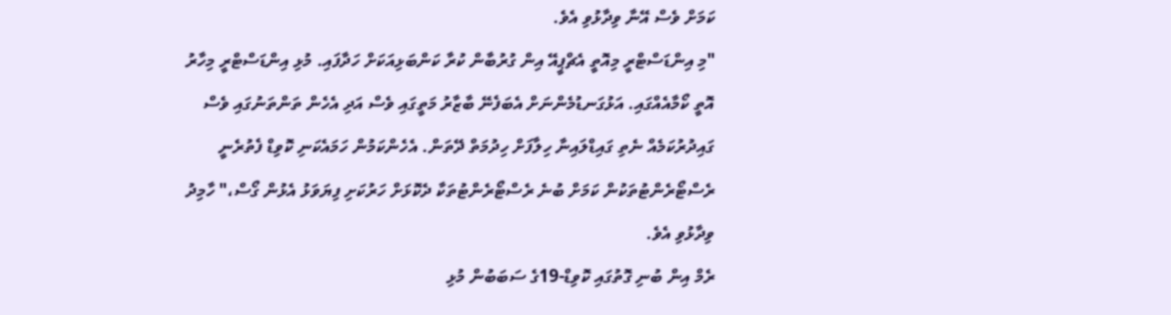ކަމަށް ވެސް އޭނާ ވިދާޅުވި އެވެ.
"މި އިންޑަސްޓްރީ މިއޮތީ އެޗްޕީއޭ އިން ގުރުބާން ކުރާ ކަންބަޅިއަކަށް ހަދާފައި. މުޅި އިންޑަސްޓްރީ މިހާރު އޮތީ ކޯމާއެއްގައި. އަޅުގަނޑުމެންނަށް އެބަފެނޭ ބާޒާރު މަތީގައި ވެސް އަދި އެހެން ތަންތަނުގައި ވެސް ގައިދުރުކަމެއް ނެތި ގައިޑްލައިނާ ހިލާފަށް ހިދުމަތް ދޭތަން. އެހެންކަމުން ހަމައެކަނި ކޮވިޑް ފެތުރެނީ ރެސްޓޯރެންޓުތަކުން ކަމަށް ބުނެ ރެސްޓޯރެންޓުތަކާ ދެކޮޅަށް ހަރުކަށި ފިޔަވަޅު އެޅުން ގޯސް،" ހާމިދު ވިދާޅުވި އެވެ.
ރެމް އިން ބުނި ގޮތުގައި ކޮވިޑް-19ގެ ސަބަބުން މުޅި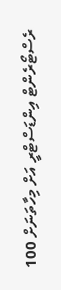ރެސްޓޯރެންޓް އިންޑަސްޓްރީ އަށް މިހާތަނަށް 100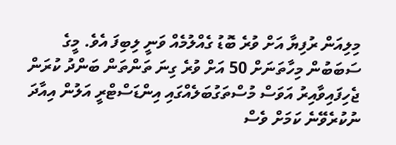މިލިއަން ރުފިޔާ އަށް ވުރެ ބޮޑު ގެއްލުމެއް ވަނީ ލިބިފަ އެވެ. މީގެ ސަބަބުން މިހާތަނަށް 50 އަށް ވުރެ ގިނަ ތަންތަން ބަންދު ކުރަން ޖެހިފައިވާއިރު އަވަސް މުސްތަގުބަލެއްގައި އިންޑަސްޓްރީ އަލުން އިއާދަ ނުކުރެވޭނެ ކަމަށް ވެސް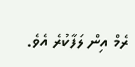ރެމް އިން ލަފާކުރެ އެވެ.